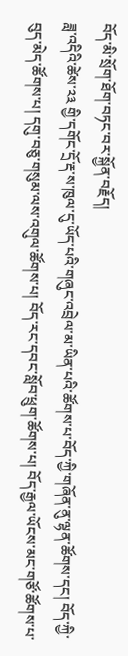བོད་མི་སྲོག་ཐོག་བཏང་བར་སྐྱོན་བརྗོད།
ཟླ་འདིའི་ཚེས་༢༣ གྱི་དགོང་དྲོ་རྡ་ས་ཁུལ་དུ་ཡོད་པའི་གཞུང་འབྲེལ་མ་ཡིན་པའི་ཚོགས་པ་བོད་ཀྱི་གཞོན་ནུ་ལྷན་ཚོགས་དང། བོད་ཀྱི་བུད་མེད་ཚོགས་པ། དགུ་བཅུ་གསུམ་ལས་འགུལ་ཚོགས་པ། བོད་རང་དབང་སློབ་ཕྲུག་ཚོགས་པ། བོད་རྒྱལ་ཡོངས་མང་གཙོ་ཚོགས་པ་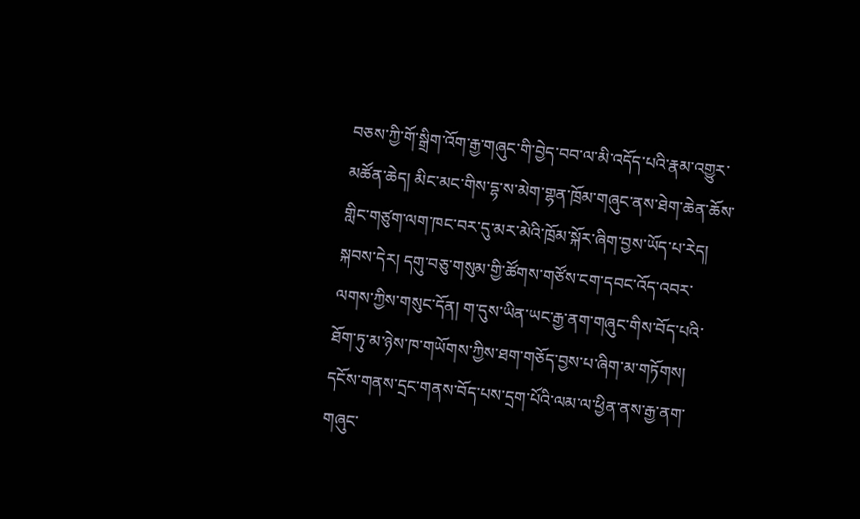བཅས་ཀྱི་གོ་སྒྲིག་འོག་རྒྱ་གཞུང་གི་བྱེད་བབ་ལ་མི་འདོད་པའི་རྣམ་འགྱུར་མཚོན་ཆེད། མིང་མང་གིས་དྷ་ས་མེག་གྷན་ཁྲོམ་གཞུང་ནས་ཐེག་ཆེན་ཆོས་གླིང་གཙུག་ལག་ཁང་བར་དུ་མར་མེའི་ཁྲོམ་སྐོར་ཞིག་བྱས་ཡོད་པ་རེད།
སྐབས་དེར། དགུ་བཅུ་གསུམ་གྱི་ཚོགས་གཙོས་ངག་དབང་འོད་འབར་ལགས་ཀྱིས་གསུང་དོན། ག་དུས་ཡིན་ཡང་རྒྱ་ནག་གཞུང་གིས་བོད་པའི་ཐོག་ཏུ་མ་ཉེས་ཁ་གཡོགས་ཀྱིས་ཐག་གཅོད་བྱས་པ་ཞིག་མ་གཏོགས། དངོས་གནས་དྲང་གནས་བོད་པས་དྲག་པོའི་ལམ་ལ་ཕྱིན་ནས་རྒྱ་ནག་གཞུང་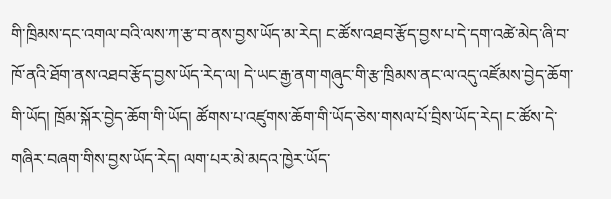གི་ཁྲིམས་དང་འགལ་བའི་ལས་ཀ་རྩ་བ་ནས་བྱས་ཡོད་མ་རེད། ང་ཚོས་འཐབ་རྩོད་བྱས་པ་དེ་དག་འཚེ་མེད་ཞི་བ་ཁོ་ནའི་ཐོག་ནས་འཐབ་རྩོད་བྱས་ཡོད་རེད་ལ། དེ་ཡང་རྒྱ་ནག་གཞུང་གི་རྩ་ཁྲིམས་ནང་ལ་འདུ་འཛོམས་བྱེད་ཆོག་གི་ཡོད། ཁྲོམ་སྐོར་བྱེད་ཆོག་གི་ཡོད། ཚོགས་པ་འཛུགས་ཆོག་གི་ཡོད་ཅེས་གསལ་པོ་བྲིས་ཡོད་རེད། ང་ཚོས་དེ་གཞིར་བཞག་གིས་བྱས་ཡོད་རེད། ལག་པར་མེ་མདའ་ཁྱེར་ཡོད་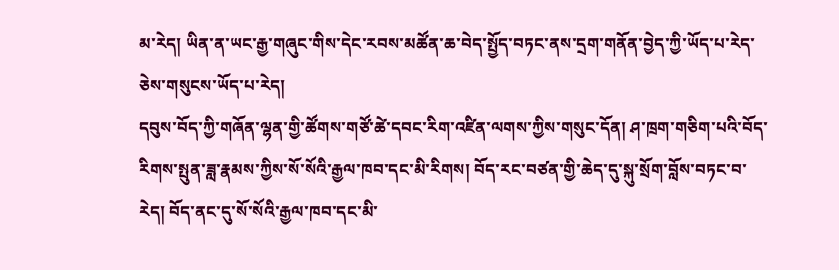མ་རེད། ཡིན་ན་ཡང་རྒྱ་གཞུང་གིས་དེང་རབས་མཚོན་ཆ་བེད་སྤྱོད་བཏང་ནས་དྲག་གནོན་བྱེད་ཀྱི་ཡོད་པ་རེད་ཅེས་གསུངས་ཡོད་པ་རེད།
དབུས་བོད་ཀྱི་གཞོན་ལྷན་གྱི་ཚོགས་གཙོ་ཚེ་དབང་རིག་འཛིན་ལགས་ཀྱིས་གསུང་དོན། ཤ་ཁྲག་གཅིག་པའི་བོད་རིགས་སྤུན་ཟླ་རྣམས་ཀྱིས་སོ་སོའི་རྒྱལ་ཁབ་དང་མི་རིགས། བོད་རང་བཙན་གྱི་ཆེད་དུ་སྐུ་སྲོག་བློས་བཏང་བ་རེད། བོད་ནང་དུ་སོ་སོའི་རྒྱལ་ཁབ་དང་མི་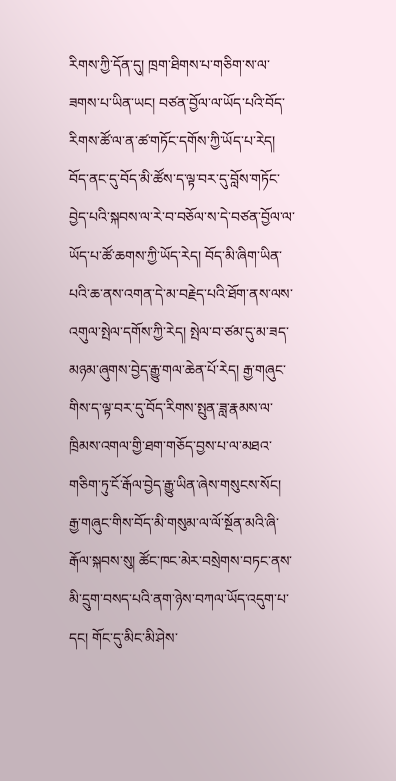རིགས་ཀྱི་དོན་དུ། ཁྲག་ཐིགས་པ་གཅིག་ས་ལ་ཟགས་པ་ཡིན་ཡང། བཙན་བྱོལ་ལ་ཡོད་པའི་བོད་རིགས་ཚོ་ལ་ན་ཚ་གཏོང་དགོས་ཀྱི་ཡོད་པ་རེད། བོད་ནང་དུ་བོད་མི་ཚོས་ད་ལྟ་བར་དུ་བློས་གཏོང་བྱེད་པའི་སྐབས་ལ་རེ་བ་བཅོལ་ས་དེ་བཙན་བྱོལ་ལ་ཡོད་པ་ཚོ་ཆགས་ཀྱི་ཡོད་རེད། བོད་མི་ཞིག་ཡིན་པའི་ཆ་ནས་འགན་དེ་མ་བརྗེད་པའི་ཐོག་ནས་ལས་འགུལ་སྤེལ་དགོས་ཀྱི་རེད། སྤེལ་བ་ཙམ་དུ་མ་ཟད་མཉམ་ཞུགས་བྱེད་རྒྱུ་གལ་ཆེན་པོ་རེད། རྒྱ་གཞུང་གིས་ད་ལྟ་བར་དུ་བོད་རིགས་སྤུན་ཟླ་རྣམས་ལ་ཁྲིམས་འགལ་གྱི་ཐག་གཅོད་བྱས་པ་ལ་མཐའ་གཅིག་ཏུ་ངོ་རྒོལ་བྱེད་རྒྱུ་ཡིན་ཞེས་གསུངས་སོང།
རྒྱ་གཞུང་གིས་བོད་མི་གསུམ་ལ་ལོ་སྔོན་མའི་ཞི་རྒོལ་སྐབས་སུ། ཚོང་ཁང་མེར་བསྲེགས་བཏང་ནས་མི་དྲུག་བསད་པའི་ནག་ཉེས་བཀལ་ཡོད་འདུག་པ་དང། གོང་དུ་མིང་མི་ཤེས་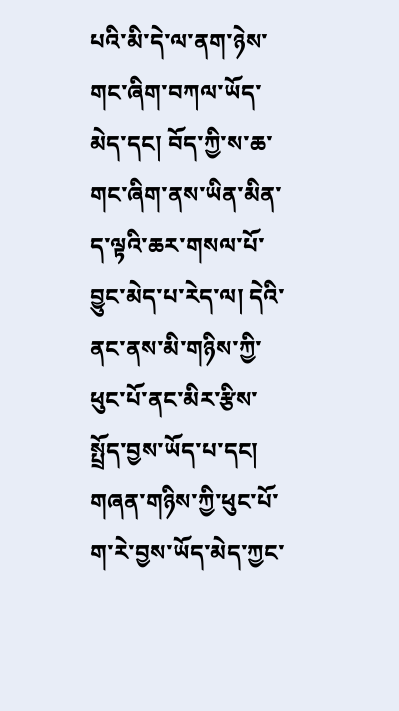པའི་མི་དེ་ལ་ནག་ཉེས་གང་ཞིག་བཀལ་ཡོད་མེད་དང། བོད་ཀྱི་ས་ཆ་གང་ཞིག་ནས་ཡིན་མིན་ད་ལྟའི་ཆར་གསལ་པོ་བྱུང་མེད་པ་རེད་ལ། དེའི་ནང་ནས་མི་གཉིས་ཀྱི་ཕུང་པོ་ནང་མིར་རྩིས་སྤྲོད་བྱས་ཡོད་པ་དང། གཞན་གཉིས་ཀྱི་ཕུང་པོ་ག་རེ་བྱས་ཡོད་མེད་ཀྱང་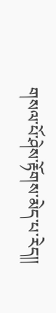གསལ་པོ་ཤེས་རྟོགས་མེད་པ་རེད།།